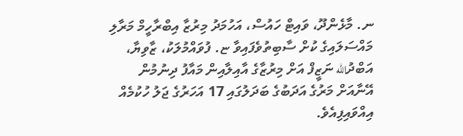ނ. މާޅެންދޫ، ވައިޓް ހައުސް، އަހުމަދު މިރުޒާ އިބްރާހީމް މަރާލި މައްސަލައިގެ ކުށް ސާބިތުވެފައިވާ ޏ. ފުވައްމުލަކު، ޒާވިޔާ، އަބްދުالله ނަޒީފް އަށް މިރުޒާގެ އާއިލާއިން މައާފު ދިނުމުން އޭނާއަށް މަރުގެ އަދަބުގެ ބަދަލުގައި 17 އަހަރުގެ ޖަލު ހުކުމެއް އިއްވައިފިއެވެ.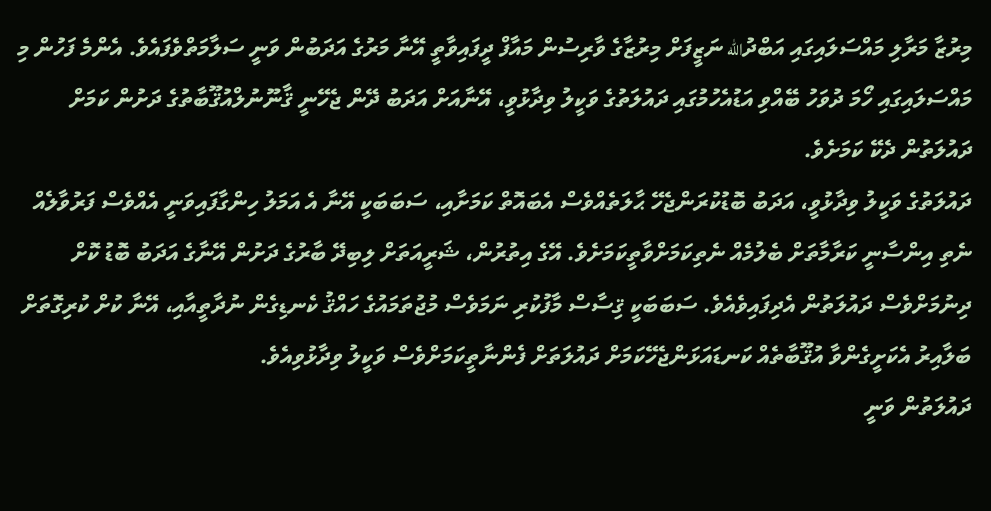މިރުޒާ މަރާލި މައްސަލައިގައި އަބްދުالله ނަޒީފަށް މިރުޒާގެ ވާރިސުން މައާފް ދީފައިވާތީ އޭނާ މަރުގެ އަދަބުން ވަނީ ސަލާމަތްވެފައެވެ. އެންމެ ފަހުން މި މައްސަލައިގައި ހޯމަ ދުވަހު ބޭއްވި އަޑުއެހުމުގައި ދައުލަތުގެ ވަކީލު ވިދާޅުވީ، އޭނާއަށް އަދަބު ދޭން ޖެހޭނީ ޤާނޫނުލްއުޤޫބާތުގެ ދަށުން ކަމަށް ދައުލަތުން ދެކޭ ކަމަށެވެ.
ދައުލަތުގެ ވަކީލު ވިދާޅުވީ، އަދަބު ބޮޑުކުރަންޖެހޭ ޙާލަތެއްވެސް އެބައޮތް ކަމަށާއި، ސަބަބަކީ އޭނާ އެ އަމަލު ހިންގާފައިވަނީ އެއްވެސް ފަރުވާލެއް ނެތި އިންސާނީ ކަރާމާތަށް ބެލުމެއް ނެތިކަމަށްވާތީކަމަށެވެ. އޭގެ އިތުރުން، ޝަރީއަތަށް ލިބިދޭ ބާރުގެ ދަށުން އޭނާގެ އަދަބު ބޮޑު ކޮށް ދިނުމަށްވެސް ދައުލަތުން އެދިފައިވެއެވެ. ސަބަބަކީ ޤިސާސް މާފުކުރި ނަމަވެސް މުޖުތަމައުގެ ހައްޤު ކެނޑިގެން ނުދާތީއާއި، އޭނާ ކުށް ކުރިގޮތަށް ބަލާއިރު އެކަށީގެންވާ އުޤޫބާތެއް ކަނޑައަޅަންޖެހޭކަމަށް ދައުލަތަށް ފެންނާތީކަމަށްވެސް ވަކީލު ވިދާޅުވިއެވެ.
ދައުލަތުން ވަނީ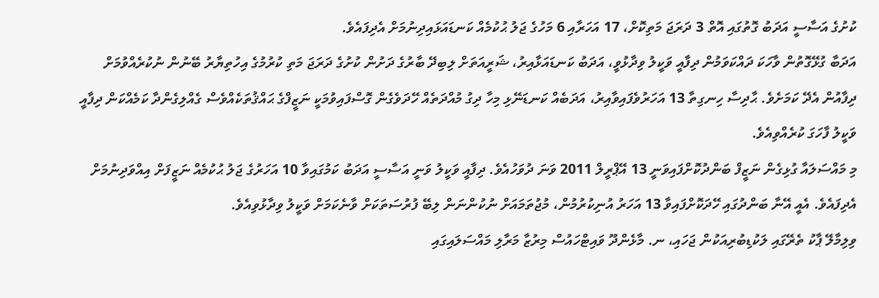ކުށުގެ އަސާސީ އަދަބު ގޮތުގައި އޮތް 3 ދަރަޖަ މަތިކޮށް، 17 އަހަރާއި 6 މަހުގެ ޖަލު ޙުކުމެއް ކަނޑައަޅައިދިނުމަށް އެދިފައެވެ.
އަދަބާ ގުޅޭގޮތުން ވާހަކަ ދައްކަވަމުން ދިފާއީ ވަކީލު ވިދާޅުވީ، އަދަބު ކަނޑައަޅާއިރު، ޝަރީއަތަށް ލިބިދޭ ބާރުގެ ދަށުން ކުށުގެ ދަރަޖަ މަތި ކުރުމުގެ އިހުތިޔާރު ބޭނުން ނުކުރެއްވުމަށް ދިފާއުން އެދޭ ކަމަށެވެ. ޙާދިސާ ހިނގިތާ 13 އަހަރުވެފައިވާއިރު، އަދަބެއް ކަނޑަނޭޅި މިހާ ދިގު މުއްދަތެއް ހޭދަވެގެން ގޮސްފައިވުމަކީ ނަޒީފްގެ ޙައްޤުތަކެއްވެސް ގެއްލިގެންދާ ކަމެއްކަން ދިފާއީ ވަކީލު ފާހަގަ ކުރެއްވިއެވެ.
މި މައްސަލައާ ގުޅިގެން ނަޒީފް ބަންދުކޮށްފައިވަނީ 13 އޭޕްރީލް 2011 ވަނަ ދުވަހުއެވެ. ދިފާއީ ވަކީލު ވަނީ އަސާސީ އަދަބު ކަމުގައިވާ 10 އަހަރުގެ ޖަލު ޙުކުމެއް ނަޒީފަށް އިއްވަދިނުމަށް އެދިފައެވެ. އެއީ އޭނާ ބަންދުގައި ހޭދަކޮށްފައިވާ 13 އަހަރު އުނިކުރުމުން، މުޖުތަމައަށް ނުކުންނަން ލިބޭ ފުރުސަތަކަށް ވާނެކަމަށް ވަކީލު ވިދާޅުވިއެވެ.
ވިލިމާލޭ ޕާކު ތެރޭގައި ލަކުޑިބުރިއަކުން ޖަހައި، ނ. މާޅެންދޫ ވައިޓްހައުސް މިރުޒާ މަރާލި މައްސަލައިގައި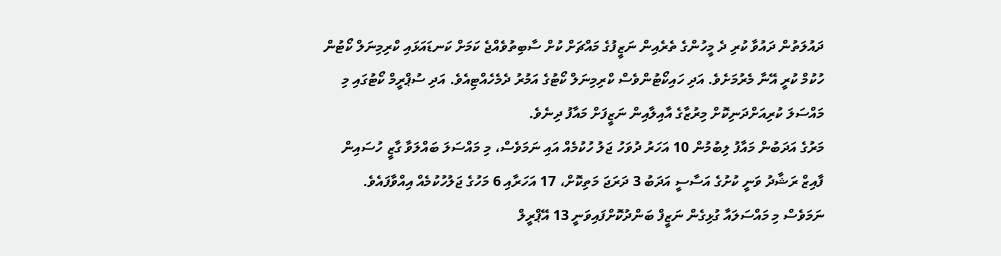ދައުލަތުން ދައުވާ ކުރި ދެ މީހުންގެ ތެރެއިން ނަޒީފުގެ މައްޗަށް ކުށް ސާބިތުވެއްޖެ ކަމަށް ކަނޑައަޅައި ކްރިމިނަލް ކޯޓުން ހުކުމް ކުރީ އޭނާ މެރުމަށެވެ. އަދި ހައިކޯޓުންވެސް ކްރިމިނަލް ކޯޓުގެ އަމުރު ދެމެހެއްޓިއެވެ. އަދި ސުޕްރީމް ކޯޓުގައި މި މައްސަލަ ކުރިއަށްދަނިކޮށް މިރުޒާގެ އާއިލާއިން ނަޒީފަށް މައާފު ދިނެވެ.
މަރުގެ އަދަބުން މައާފު ލިބުމުން 10 އަހަރު ދުވަހު ޖަލު ހުކުމެއް އައި ނަމަވެސް، މި މައްސަލަ ބައްލަވާ ގާޒީ ހުސައިން ފާއިޒް ރަޝާދު ވަނީ ކުށުގެ އަސާސީ އަދަބު 3 ދަރަޖަ މަތިކޮށް، 17 އަހަރާއި 6 މަހުގެ ޖަލުހުކުމެއް އިއްވާފައެވެ.
ނަމަވެސް މި މައްސަލައާ ގުޅިގެން ނަޒީފް ބަންދުކޮށްފައިވަނީ 13 އޭޕްރީލް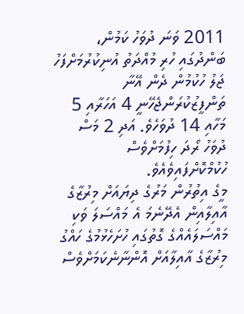2011 ވަނަ ދުވަހު ކަމުން، ބަންދުގައި ހުރި މުއްދަތު އުނިކުރުމަށްފަހު ޖަލު ހުކުމުން ދެން އޭނާ ތަންފީޒުކުރަންޖެހޭނީ 4 އަހަރާއި 5 މަހާއި 14 ދުވަހެވެ. އަދި 2 މަސް ދުވަހު ރޯދަ ހިފުމަށްވެސް ހުކުމްކޮށްފައިވެއެވެ.
މީގެ އިތުރުން މަރުގެ ދިޔައަށް މިރުޒާގެ އާއިލާއިން އެދޭނެމަ އެ މައްސަލަ ވަކި މައްސަލައެއްގެ ގޮތުގައި ހުށަހެޅުމުގެ ހައްގު މިރުޒާގެ އާއިލާއަށް އޮންނާނެކަމަށްވެސް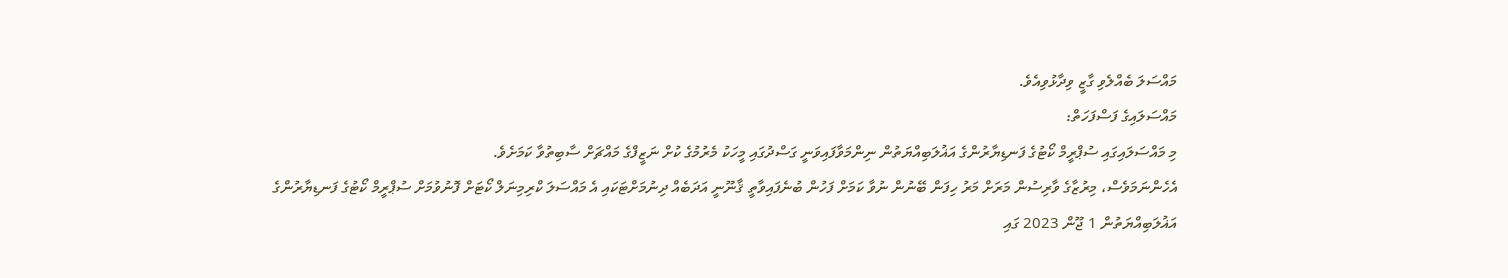މައްސަލަ ބެއްލެވި ގާޒީ ވިދާޅުވިއެވެ.
މައްސަލައިގެ ފަސްފަހަތް:
މި މައްސަލައިގައި ސުޕްރީމް ކޯޓުގެ ފަނޑިޔާރުންގެ އަޣުލަބިއްޔަތުން ނިންމަވާފައިވަނީ ގަސްދުގައި މީހަކު މެރުމުގެ ކުށް ނަޒީފްގެ މައްޗަށް ސާބިތުވާ ކަމަށެވެ.
އެހެންނަމަވެސް، މިރުޒާގެ ވާރިސުން މަރަށް މަރު ހިފަން ބޭނުން ނުވާ ކަމަށް ފަހުން ބުނެފައިވާތީ ޤާނޫނީ އަދަބެއް ދިނުމަށްޓަކައި އެ މައްސަލަ ކްރިމިނަލް ކޯޓަށް ފޮނުވުމަށް ސުޕްރީމް ކޯޓުގެ ފަނޑިޔާރުންގެ އަޣުލަބިއްޔަތުން 1 ޖޫން 2023 ގައި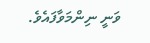ވަނީ ނިންމަވާފައެވެ.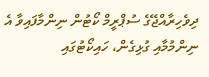ދިވެހިރާއްޖޭގެ ސުޕްރީމް ކޯޓުން ނިންމާފައިވާ އެ ނިންމުމާއި ގުޅިގެން، ހައިކޯޓުގައި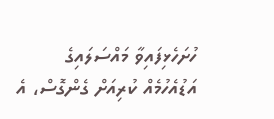ހުށަހެޅިފައިވާ މައްސަލައިގެ އަޑުއެހުމެއް ކުރިއަށް ގެންގޮސް، އެ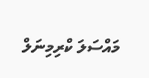މައްސަލަ ކްރިމިނަލް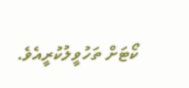ކޯޓަށް ތަހުވީލުކުރީއެވެ.